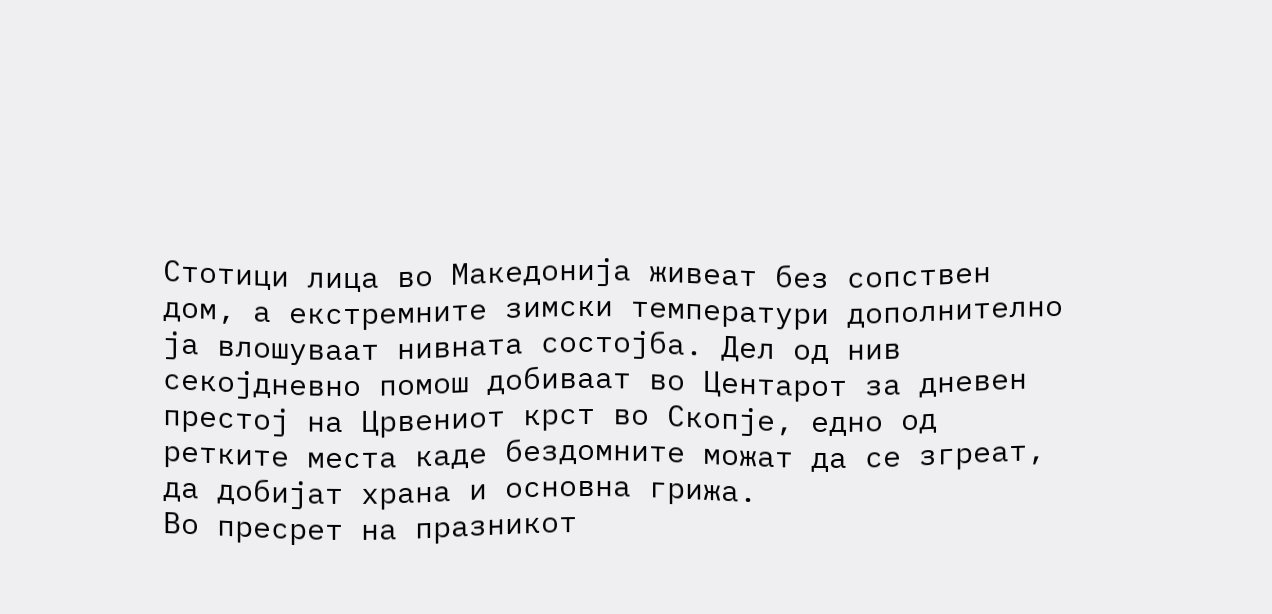Стотици лица во Македонија живеат без сопствен дом, а екстремните зимски температури дополнително ја влошуваат нивната состојба. Дел од нив секојдневно помош добиваат во Центарот за дневен престој на Црвениот крст во Скопје, едно од ретките места каде бездомните можат да се згреат, да добијат храна и основна грижа.
Во пресрет на празникот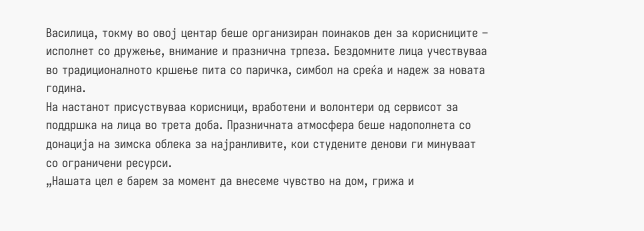Василица, токму во овој центар беше организиран поинаков ден за корисниците – исполнет со дружење, внимание и празнична трпеза. Бездомните лица учествуваа во традиционалното кршење пита со паричка, симбол на среќа и надеж за новата година.
На настанот присуствуваа корисници, вработени и волонтери од сервисот за поддршка на лица во трета доба. Празничната атмосфера беше надополнета со донација на зимска облека за најранливите, кои студените денови ги минуваат со ограничени ресурси.
„Нашата цел е барем за момент да внесеме чувство на дом, грижа и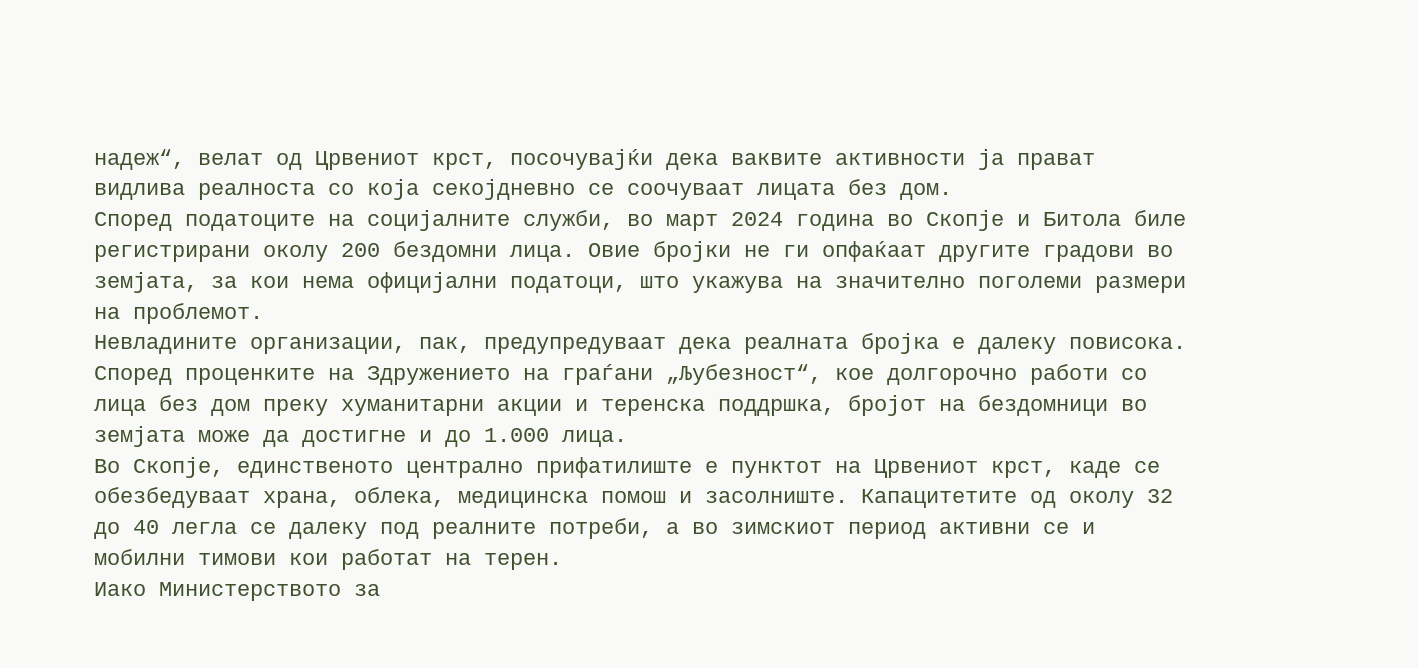надеж“, велат од Црвениот крст, посочувајќи дека ваквите активности ја прават видлива реалноста со која секојдневно се соочуваат лицата без дом.
Според податоците на социјалните служби, во март 2024 година во Скопје и Битола биле регистрирани околу 200 бездомни лица. Овие бројки не ги опфаќаат другите градови во земјата, за кои нема официјални податоци, што укажува на значително поголеми размери на проблемот.
Невладините организации, пак, предупредуваат дека реалната бројка е далеку повисока. Според проценките на Здружението на граѓани „Љубезност“, кое долгорочно работи со лица без дом преку хуманитарни акции и теренска поддршка, бројот на бездомници во земјата може да достигне и до 1.000 лица.
Во Скопје, единственото централно прифатилиште е пунктот на Црвениот крст, каде се обезбедуваат храна, облека, медицинска помош и засолниште. Капацитетите од околу 32 до 40 легла се далеку под реалните потреби, а во зимскиот период активни се и мобилни тимови кои работат на терен.
Иако Министерството за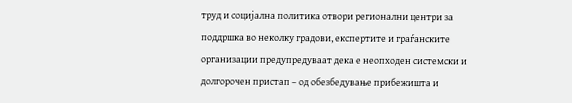труд и социјална политика отвори регионални центри за поддршка во неколку градови, експертите и граѓанските организации предупредуваат дека е неопходен системски и долгорочен пристап – од обезбедување прибежишта и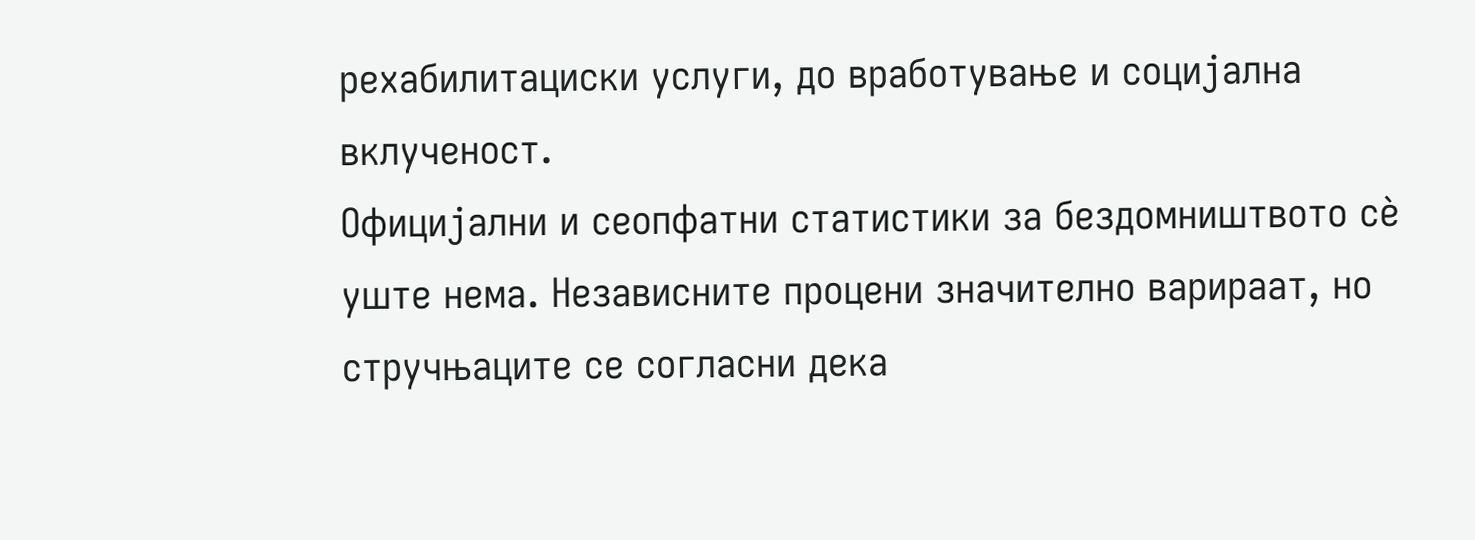рехабилитациски услуги, до вработување и социјална вклученост.
Официјални и сеопфатни статистики за бездомништвото сè уште нема. Независните процени значително варираат, но стручњаците се согласни дека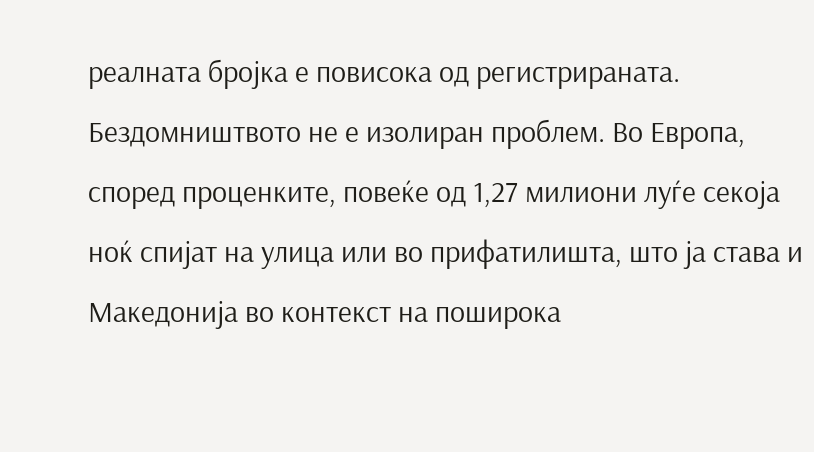реалната бројка е повисока од регистрираната.
Бездомништвото не е изолиран проблем. Во Европа, според проценките, повеќе од 1,27 милиони луѓе секоја ноќ спијат на улица или во прифатилишта, што ја става и Македонија во контекст на поширока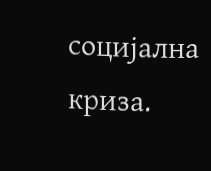социјална криза.